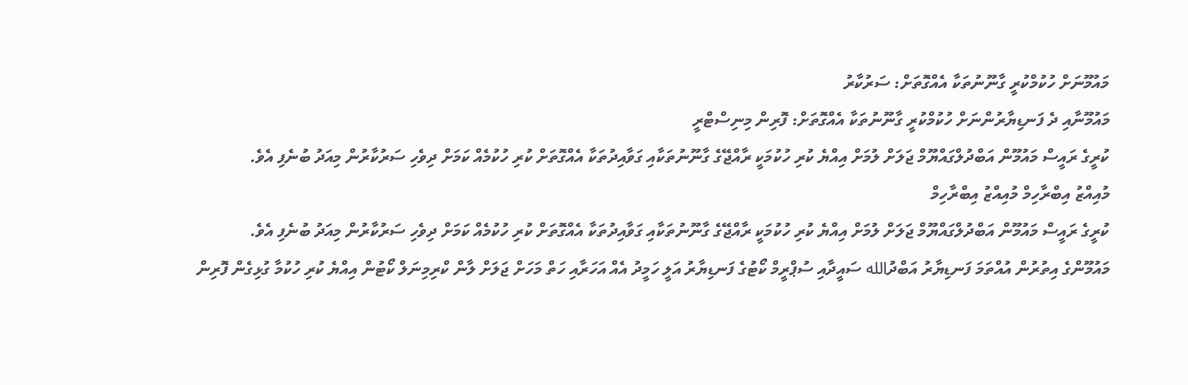މައުމޫނަށް ހުކުމްކުރީ ގާނޫނުތަކާ އެއްގޮތަށް: ސަރުކާރު
މައުމޫނާއި ދެ ފަނޑިޔާރުންނަށް ހުކުމްކުރީ ގާނޫނުތަކާ އެއްގޮތަށް: ފޮރިން މިނިސްޓްރީ
ކުރީގެ ރައީސް މައުމޫން އަބްދުލްގައްޔޫމް ޖަލަށް ލުމަށް އިއްޔެ ކުރި ހުކުމަކީ ރާއްޖޭގެ ގާނޫނުތަކާއި ގަވާއިދުތަކާ އެއްގޮތަށް ކުރި ހުކުމެއް ކަމަށް ދިވެހި ސަރުކާރުން މިއަދު ބުނެފި އެވެ.
މުއިއްޒު އިބްރާހިމް މުއިއްޒު އިބްރާހިމް
ކުރީގެ ރައީސް މައުމޫން އަބްދުލްގައްޔޫމް ޖަލަށް ލުމަށް އިއްޔެ ކުރި ހުކުމަކީ ރާއްޖޭގެ ގާނޫނުތަކާއި ގަވާއިދުތަކާ އެއްގޮތަށް ކުރި ހުކުމެއް ކަމަށް ދިވެހި ސަރުކާރުން މިއަދު ބުނެފި އެވެ.
މައުމޫންގެ އިތުރުން އުއްތަމަ ފަނޑިޔާރު އަބްދުالله ސައީދާއި ސުޕްރީމް ކޯޓުގެ ފަނޑިޔާރު އަލީ ހަމީދު އެއް އަހަރާއި ހަތް މަހަށް ޖަލަށް ލާން ކްރިމިނަލް ކޯޓުން އިއްޔެ ކުރި ހުކުމާ ގުޅިގެން ފޮރިން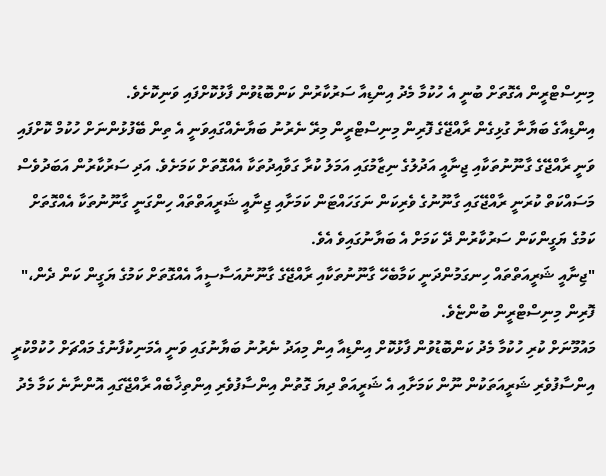މިނިސްޓްރީން އެގޮތަށް ބުނީ އެ ހުކުމާ މެދު އިންޑިއާ ސަރުކާރުން ކަންބޮޑުވުން ފާޅުކޮށްފައި ވަނިކޮށެވެ.
އިންޑިއާގެ ބަޔާނާ ގުޅިގެން ރާއްޖޭގެ ފޮރިން މިނިސްޓްރީން މިރޭ ނެރުނު ބަޔާނެއްގައިވަނީ އެ ތިން ބޭފުޅުންނަށް ހުކުމް ކޮށްފައި ވަނީ ރާއްޖޭގެ ގާނޫނުތަކާއި ޖިނާއީ އަދުލުގެ ނިޒާމުގައި އަމަލު ކުރާ ގަވާއިދުތަކާ އެއްގޮތަށް ކަމަށެވެ. އަދި ސަރުކާރުން އަބަދުވެސް މަސައްކަތް ކުރަނީ ރާއްޖޭގައި ގާނޫނުގެ ވެރިކަން ނަގަހައްޓަން ކަމަށާއި ޖިނާއީ ޝަރީއަތްތައް ހިންގަނީ ގާނޫނުތަކާ އެއްގޮތަށް ކަމުގެ ޔަގީންކަން ސަރުކާރުން ދޭ ކަމަށް އެ ބަޔާނުގައިވެ އެވެ.
"ޖިނާއީ ޝަރީއަތްތައް ހިނގަމުންދަނީ ކަމާބެހޭ ގާނޫނުތަކާއި ރާއްޖޭގެ ގާނޫނުއަސާސީއާ އެއްގޮތަށް ކަމުގެ ޔަގީން ކަން ދެން،" ފޮރިން މިނިސްޓްރީން ބުންޏެވެ.
މައުމޫނަށް ކުރި ހުކުމާ މެދު ކަންބޮޑުވުން ފާޅުކޮށް އިންޑިއާ އިން މިއަދު ނެރުނު ބަޔާނުގައި ވަނީ އެމަނިކުފާނުގެ މައްޗަށް ހުކުމްކުރީ އިންސާފުވެރި ޝަރީއަތަކުން ނޫން ކަމަށާއި އެ ޝަރީއަތް ދިޔަ ގޮތުން އިންސާފުވެރި އިންތިޚާބެއް ރާއްޖޭގައި އޮންނާނެ ކަމާ މެދު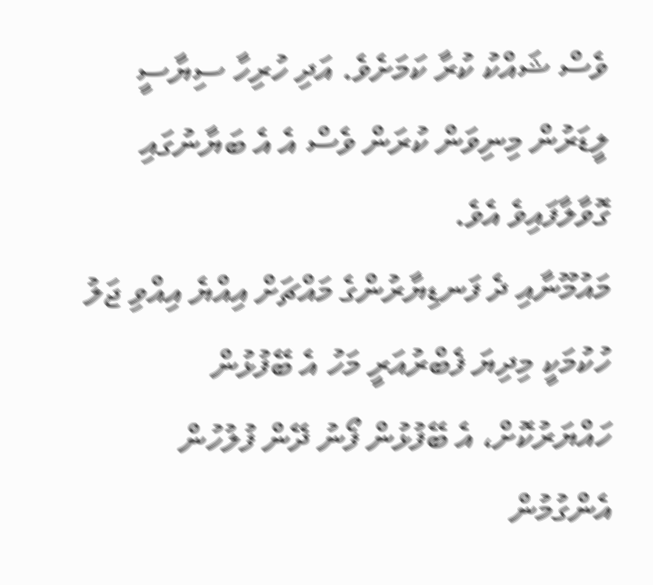ވެސް ޝައްކު ކުރާ ކަމަށެވެ. އަދި ހުރިހާ ސިޔާސީ ލީޑަރުން މިނިވަން ކުރަން ވެސް އެ އެ ބަޔާނުގައި ގޮވާލާފައިވެ އެވެ.
މައުމޫނާއި ދެ ފަނޑިޔާރުންގެ މައްޗަށް އިއްޔެ އިއްވި ޖަލު ހުކުމަކީ މިދިޔަ ފެބްރުއަރީ މަހު އެ ބޭފުޅުން ހައްޔަރުކޮށް، އެ ބޭފުޅުން ފޯނު ދޭން ފުލުހުން އެންގުމުން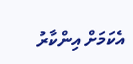އެކަމަށް އިންކާރު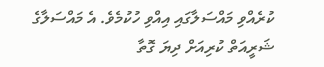ކުރެއްވި މައްސަލާގައި އިއްވި ހުކުމެވެ. އެ މައްސަލާގެ ޝަރީއަތް ކުރިއަށް ދިޔަ ގޮތާ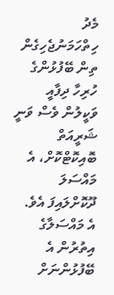މެދު ހިތްހަމަނުޖެހިގެން ތިން ބޭފުޅުންގެ ހުރިހާ ދިފާއީ ވަކީލުން ވެސް ވަނީ ޝަރީއަތް ބޮއިކޮޓްކޮށް، އެ މައްސަލަ ދޫކޮށްލައިފަ އެވެ.
އެ މައްސަލާގެ އިތުރުން އެ ބޭފުޅުންނަށް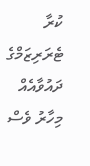ކުރާ ޓެރަރިޒަމްގެ ދައުވާއެއް މިހާރު ވެސް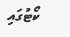ކޯޓުގައި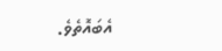އެބައޮތެވެ.